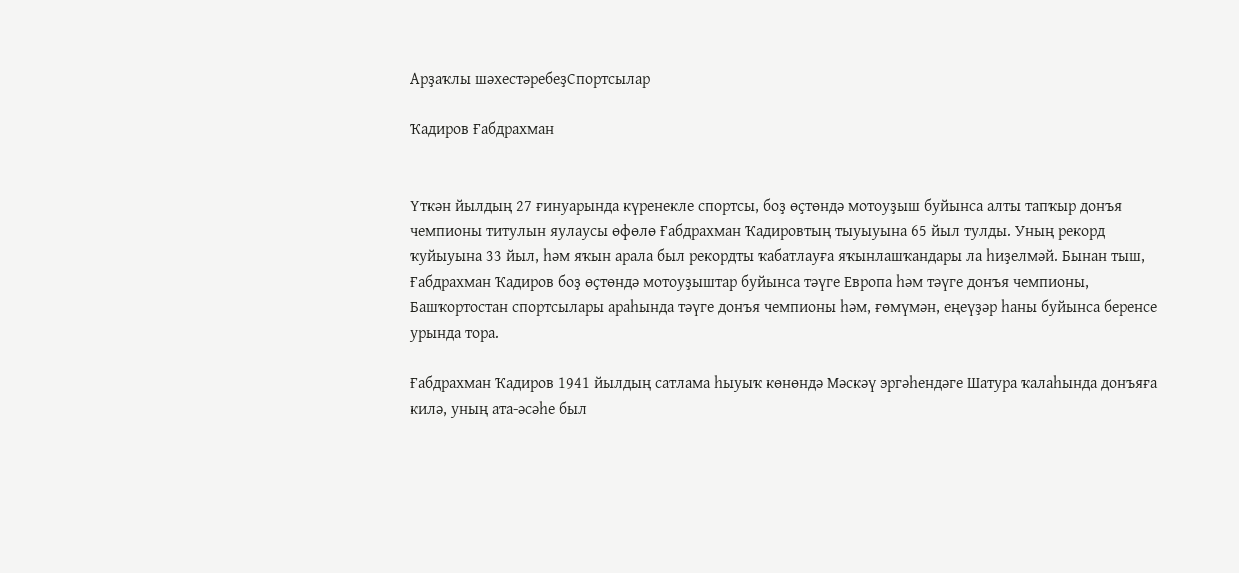Арҙаҡлы шәхестәребеҙСпортсылар

Ҡадиров Ғабдрахман


Үткән йылдың 27 ғинуарында күренекле спортсы, боҙ өҫтөндә мотоуҙыш буйынса алты тапҡыр донъя чемпионы титулын яулаусы өфөлө Ғабдрахман Ҡадировтың тыуыуына 65 йыл тулды. Уның рекорд ҡуйыуына 33 йыл, һәм яҡын арала был рекордты ҡабатлауға яҡынлашҡандары ла һиҙелмәй. Бынан тыш, Ғабдрахман Ҡадиров боҙ өҫтөндә мотоуҙыштар буйынса тәүге Европа һәм тәүге донъя чемпионы, Башҡортостан спортсылары араһында тәүге донъя чемпионы һәм, ғөмүмән, еңеүҙәр һаны буйынса беренсе урында тора.

Ғабдрахман Ҡадиров 1941 йылдың сатлама һыуыҡ көнөндә Мәскәү эргәһендәге Шатура ҡалаһында донъяға килә, уның ата-әсәһе был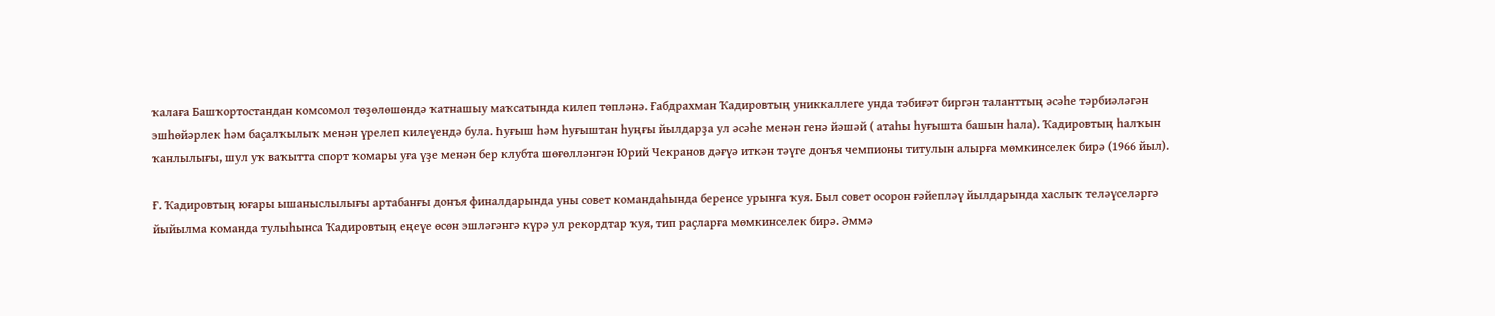ҡалаға Башҡортостандан комсомол төҙөлөшөндә ҡатнашыу маҡсатында килеп төпләнә. Ғабдрахман Ҡадировтың униккаллеге унда тәбиғәт биргән таланттың әсәһе тәрбиәләгән эшһөйәрлек һәм баҫалҡылыҡ менән үрелеп килеүендә була. Һуғыш һәм һуғыштан һуңғы йылдарҙа ул әсәһе менән генә йәшәй ( атаһы һуғышта башын һала). Ҡадировтың һалҡын ҡанлылығы, шул уҡ ваҡытта спорт ҡомары уға үҙе менән бер клубта шөғөлләнгән Юрий Чекранов дәғүә иткән тәүге донъя чемпионы титулын алырға мөмкинселек бирә (1966 йыл).

Ғ. Ҡадировтың юғары ышаныслылығы артабанғы донъя финалдарында уны совет командаһында беренсе урынға ҡуя. Был совет осорон ғәйепләү йылдарында хаслыҡ теләүселәргә йыйылма команда тулыһынса Ҡадировтың еңеүе өсөн эшләгәнгә күрә ул рекордтар ҡуя, тип раҫларға мөмкинселек бирә. Әммә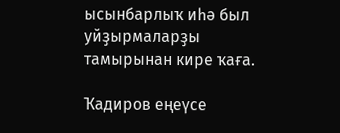ысынбарлыҡ иһә был уйҙырмаларҙы тамырынан кире ҡаға.

Ҡадиров еңеүсе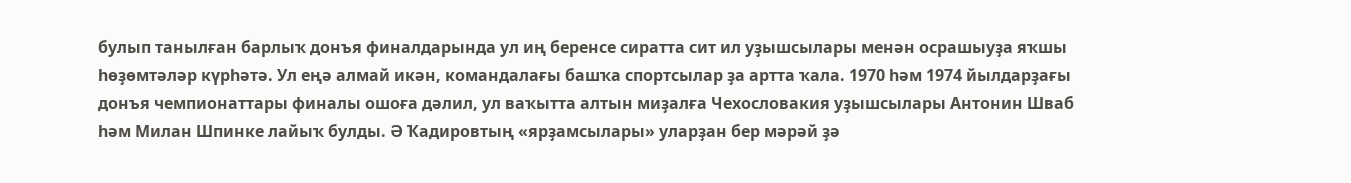булып танылған барлыҡ донъя финалдарында ул иң беренсе сиратта сит ил уҙышсылары менән осрашыуҙа яҡшы һөҙөмтәләр күрһәтә. Ул еңә алмай икән, командалағы башҡа спортсылар ҙа артта ҡала. 1970 һәм 1974 йылдарҙағы донъя чемпионаттары финалы ошоға дәлил, ул ваҡытта алтын миҙалға Чехословакия уҙышсылары Антонин Шваб һәм Милан Шпинке лайыҡ булды. Ә Ҡадировтың «ярҙамсылары» уларҙан бер мәрәй ҙә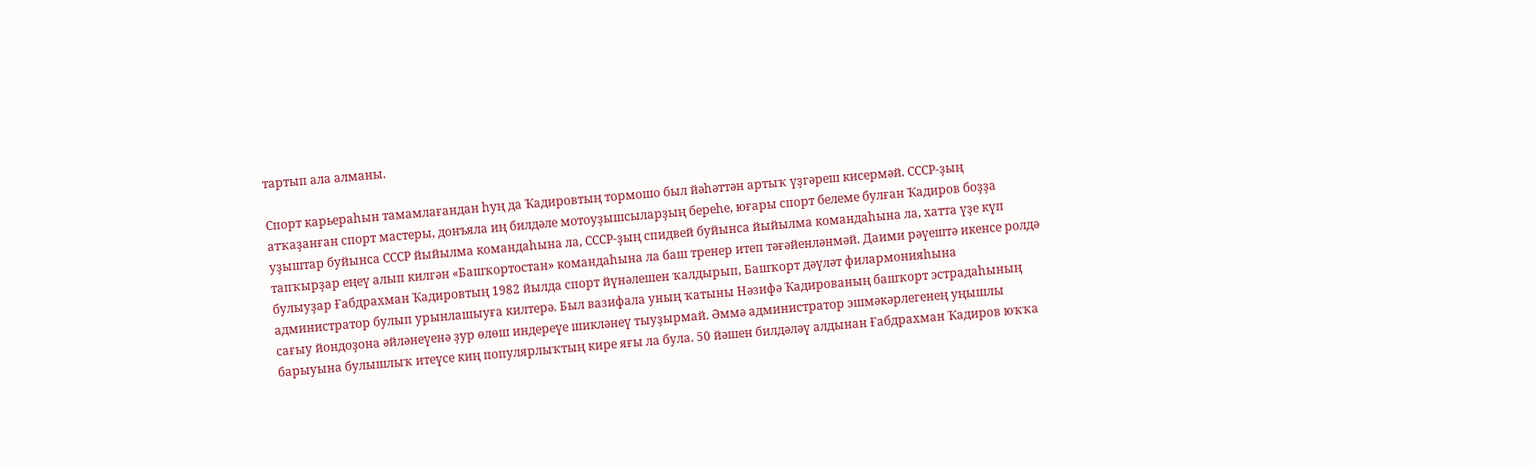тартып ала алманы.

Спорт карьераһын тамамлағандан һуң да Ҡадировтың тормошо был йәһәттән артыҡ үҙгәреш кисермәй. СССР-ҙың атҡаҙанған спорт мастеры, донъяла иң билдәле мотоуҙышсыларҙың береһе, юғары спорт белеме булған Ҡадиров боҙҙа уҙыштар буйынса СССР йыйылма командаһына ла, СССР-ҙың спидвей буйынса йыйылма командаһына ла, хатта үҙе күп тапҡырҙар еңеү алып килгән «Башҡортостан» командаһына ла баш тренер итеп тәғәйенләнмәй. Даими рәүештә икенсе ролдә булыуҙар Ғабдрахман Ҡадировтың 1982 йылда спорт йүнәлешен ҡалдырып, Башҡорт дәүләт филармонияһына администратор булып урынлашыуға килтерә. Был вазифала уның ҡатыны Нәзифә Ҡадированың башҡорт эстрадаһының сағыу йондоҙона әйләнеүенә ҙур өлөш индереүе шикләнеү тыуҙырмай. Әммә администратор эшмәкәрлегенең уңышлы барыуына булышлыҡ итеүсе киң популярлыҡтың кире яғы ла була. 50 йәшен билдәләү алдынан Ғабдрахман Ҡадиров юҡҡа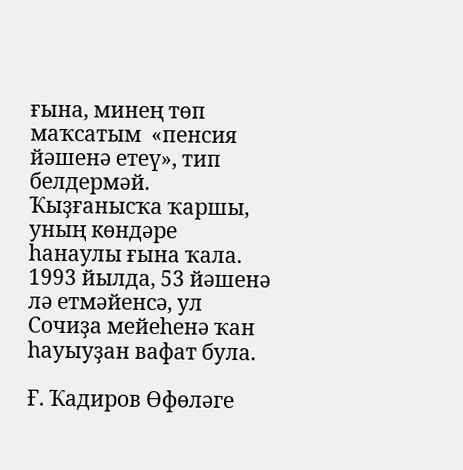ғына, минең төп маҡсатым  «пенсия йәшенә етеү», тип белдермәй. Ҡыҙғанысҡа ҡаршы, уның көндәре һанаулы ғына ҡала. 1993 йылда, 53 йәшенә лә етмәйенсә, ул Сочиҙа мейеһенә ҡан һауыуҙан вафат була.

Ғ. Ҡадиров Өфөләге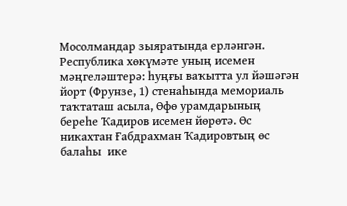Мосолмандар зыяратында ерләнгән. Республика хөкүмәте уның исемен мәңгеләштерә: һуңғы ваҡытта ул йәшәгән йорт (Фрунзе, 1) стенаһында мемориаль таҡтаташ асыла, Өфө урамдарының береһе Ҡадиров исемен йөрөтә. Өс никахтан Ғабдрахман Ҡадировтың өс балаһы  ике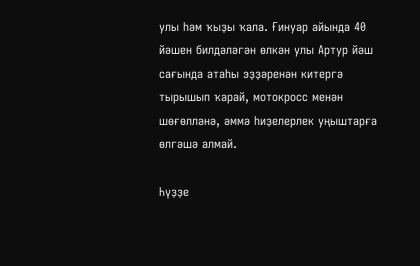улы һәм ҡыҙы ҡала. Ғинуар айында 40 йәшен билдәләгән өлкән улы Артур йәш сағында атаһы эҙҙәренән китергә тырышып ҡарай, мотокросс менән шөғөлләнә, әммә һиҙелерлек уңыштарға өлгәшә алмай.

Һүҙҙе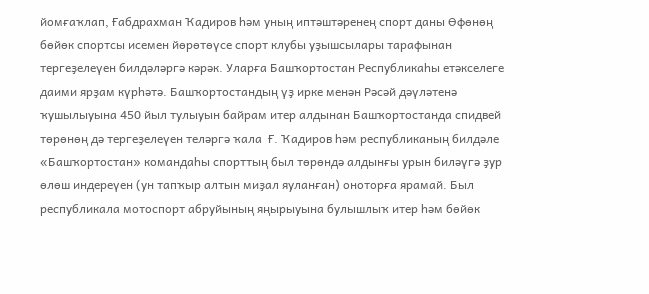йомғаҡлап, Ғабдрахман Ҡадиров һәм уның иптәштәренең спорт даны Өфөнөң бөйөк спортсы исемен йөрөтөүсе спорт клубы уҙышсылары тарафынан тергеҙелеүен билдәләргә кәрәк. Уларға Башҡортостан Республикаһы етәкселеге даими ярҙам күрһәтә. Башҡортостандың үҙ ирке менән Рәсәй дәүләтенә ҡушылыуына 450 йыл тулыуын байрам итер алдынан Башҡортостанда спидвей төрөнөң дә тергеҙелеүен теләргә ҡала  Ғ. Ҡадиров һәм республиканың билдәле «Башҡортостан» командаһы спорттың был төрөндә алдынғы урын биләүгә ҙур өлөш индереүен (ун тапҡыр алтын миҙал яуланған) оноторға ярамай. Был республикала мотоспорт абруйының яңырыуына булышлыҡ итер һәм бөйөк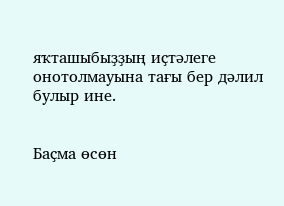яҡташыбыҙҙың иҫтәлеге онотолмауына тағы бер дәлил булыр ине.


Баҫма өсөн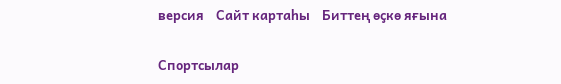версия    Сайт картаһы    Биттең өҫкө яғына

Спортсылар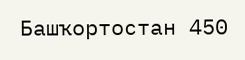Башҡортостан 450